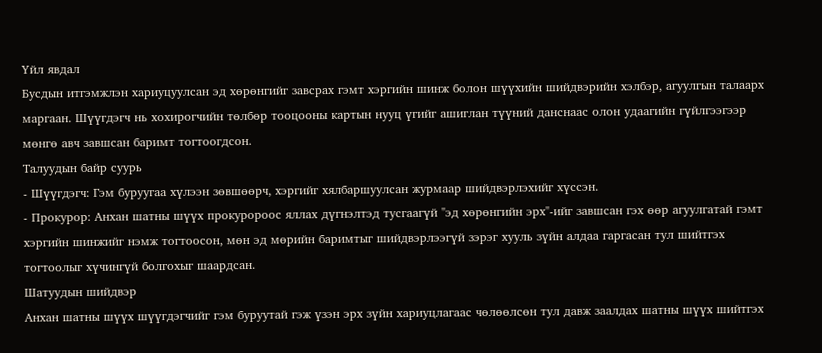Үйл явдал
Бусдын итгэмжлэн хариуцуулсан эд хөрөнгийг завсрах гэмт хэргийн шинж болон шүүхийн шийдвэрийн хэлбэр, агуулгын талаарх маргаан. Шүүгдэгч нь хохирогчийн төлбөр тооцооны картын нууц үгийг ашиглан түүний данснаас олон удаагийн гүйлгээгээр мөнгө авч завшсан баримт тогтоогдсон.
Талуудын байр суурь
- Шүүгдэгч: Гэм буруугаа хүлээн зөвшөөрч, хэргийг хялбаршуулсан журмаар шийдвэрлэхийг хүссэн.
- Прокурор: Анхан шатны шүүх прокуророос яллах дүгнэлтэд тусгаагүй "эд хөрөнгийн эрх"-ийг завшсан гэх өөр агуулгатай гэмт хэргийн шинжийг нэмж тогтоосон, мөн эд мөрийн баримтыг шийдвэрлээгүй зэрэг хууль зүйн алдаа гаргасан тул шийтгэх тогтоолыг хүчингүй болгохыг шаардсан.
Шатуудын шийдвэр
Анхан шатны шүүх шүүгдэгчийг гэм буруутай гэж үзэн эрх зүйн хариуцлагаас чөлөөлсөн тул давж заалдах шатны шүүх шийтгэх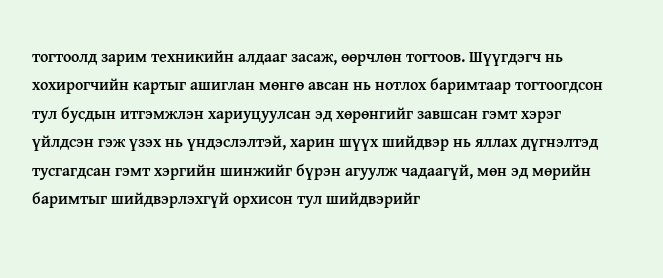тогтоолд зарим техникийн алдааг засаж, өөрчлөн тогтоов. Шүүгдэгч нь хохирогчийн картыг ашиглан мөнгө авсан нь нотлох баримтаар тогтоогдсон тул бусдын итгэмжлэн хариуцуулсан эд хөрөнгийг завшсан гэмт хэрэг үйлдсэн гэж үзэх нь үндэслэлтэй, харин шүүх шийдвэр нь яллах дүгнэлтэд тусгагдсан гэмт хэргийн шинжийг бүрэн агуулж чадаагүй, мөн эд мөрийн баримтыг шийдвэрлэхгүй орхисон тул шийдвэрийг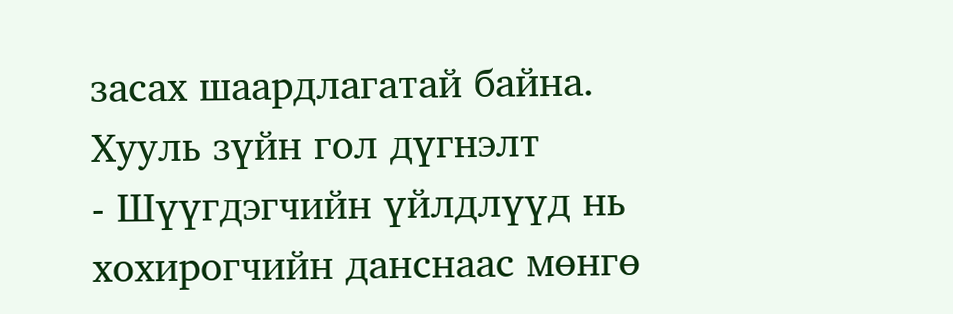засах шаардлагатай байна.
Хууль зүйн гол дүгнэлт
- Шүүгдэгчийн үйлдлүүд нь хохирогчийн данснаас мөнгө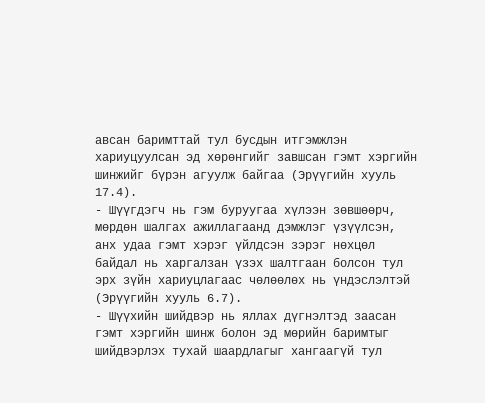авсан баримттай тул бусдын итгэмжлэн хариуцуулсан эд хөрөнгийг завшсан гэмт хэргийн шинжийг бүрэн агуулж байгаа (Эрүүгийн хууль 17.4).
- Шүүгдэгч нь гэм буруугаа хүлээн зөвшөөрч, мөрдөн шалгах ажиллагаанд дэмжлэг үзүүлсэн, анх удаа гэмт хэрэг үйлдсэн зэрэг нөхцөл байдал нь харгалзан үзэх шалтгаан болсон тул эрх зүйн хариуцлагаас чөлөөлөх нь үндэслэлтэй (Эрүүгийн хууль 6.7).
- Шүүхийн шийдвэр нь яллах дүгнэлтэд заасан гэмт хэргийн шинж болон эд мөрийн баримтыг шийдвэрлэх тухай шаардлагыг хангаагүй тул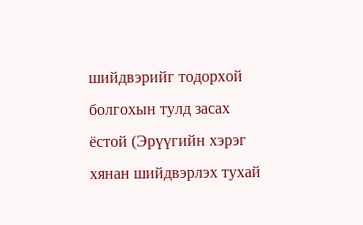шийдвэрийг тодорхой болгохын тулд засах ёстой (Эрүүгийн хэрэг хянан шийдвэрлэх тухай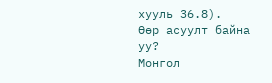хууль 36.8).
Өөр асуулт байна уу?
Монгол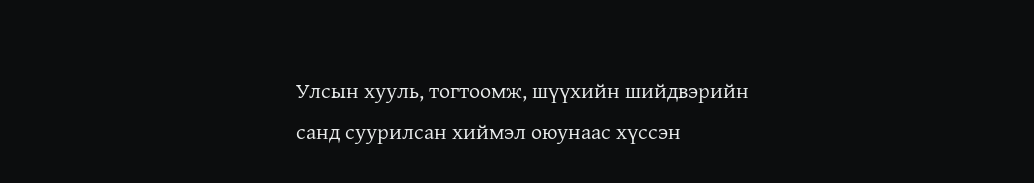Улсын хууль, тогтоомж, шүүхийн шийдвэрийн санд суурилсан хиймэл оюунаас хүссэн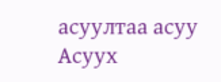асуултаа асуу
Асуух